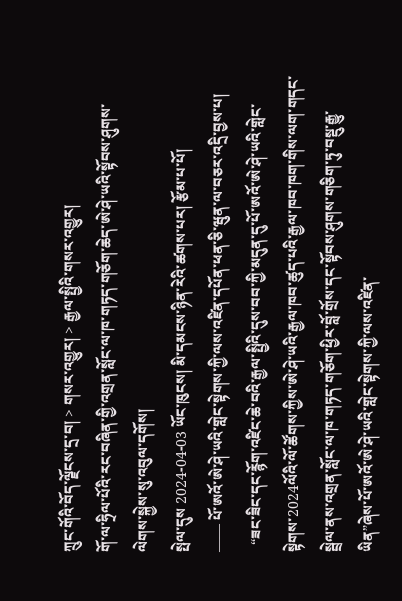ཀྲུང་གོའི་བོད་ལྗོངས་དྲ་བ། > གསར་འགྱུར། > རྒྱལ་སྤྱིའི་གསར་འགྱུར།
གོ་ལ་ཧྲིལ་པོའི་རང་བཞིན་གྱི་འགྲན་སློང་ལ་ཁ་གཏད་གཅོག་ཆེད་ཨེ་ཤེ་ཡའི་སྟོབས་ཤུགས་ལེགས་སྐྱེས་སུ་འབུལ་དགོས།
སྤེལ་དུས 2024-04-03 ཡོང་ཁུངས། མི་དམངས་ཉིན་རེའི་ཚགས་པར། རྩོམ་པ་པོ།
—— པོ་ཨའོ་ཨེ་ཤེ་ཡའི་གླེང་སྟེགས་ཀྱི་ལས་འཛིན་དཔོན་ཕན་ཅི་ཝུན་ལ་བཅར་འདྲི་བྱས་པ།
  “ཟང་ཟིང་དང་རྙོག་འཛིང་ཆེ་བའི་རྒྱལ་སྤྱིའི་དུས་བབ་ཀྱི་མདུན་དུ་པོ་ཨའོ་ཨེ་ཤེ་ཡའི་གླེང་སྟེགས་2024ལོའི་ལོ་ཚོགས་ཀྱིས་ཨེ་ཤེ་ཡའི་རྒྱལ་ཁབ་ཚུད་པའི་རྒྱལ་ཁབ་ཁག་གིས་ལག་གདང་སྦྲེལ་ནས་འགྲན་སློང་ལ་ཁ་གཏད་གཅོག་ཕྱིར་བློ་གྲོས་དང་སྟོབས་ཤུགས་གཅིག་ཏུ་བསྡུ་རྒྱུ་ཡིན”ཞེས་པོ་ཨའོ་ཨེ་ཤེ་ཡའི་གླེང་སྟེགས་ཀྱི་ལས་འཛིན་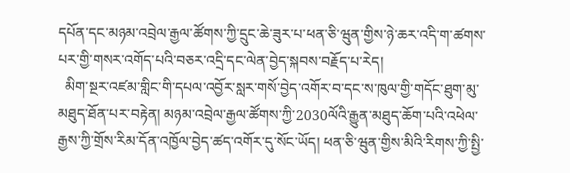དཔོན་དང་མཉམ་འབྲེལ་རྒྱལ་ཚོགས་ཀྱི་དྲུང་ཆེ་ཟུར་པ་ཕན་ཅི་ཝུན་གྱིས་ཉེ་ཆར་འདི་ག་ཚགས་པར་གྱི་གསར་འགོད་པའི་བཅར་འདྲི་དང་ལེན་བྱེད་སྐབས་བརྗོད་པ་རེད།
  མིག་སྔར་འཛམ་གླིང་གི་དཔལ་འབྱོར་སླར་གསོ་བྱེད་འགོར་བ་དང་ས་ཁུལ་གྱི་གདོང་ཐུག་མུ་མཐུད་ཐོན་པར་བརྟེན། མཉམ་འབྲེལ་རྒྱལ་ཚོགས་ཀྱི་2030ལོའི་རྒྱུན་མཐུད་ཆོག་པའི་འཕེལ་རྒྱས་ཀྱི་གྲོས་རིམ་དོན་འཁྱོལ་བྱེད་ཚད་འགོར་དུ་སོང་ཡོད། ཕན་ཅི་ཝུན་གྱིས་མིའི་རིགས་ཀྱི་སྤྱི་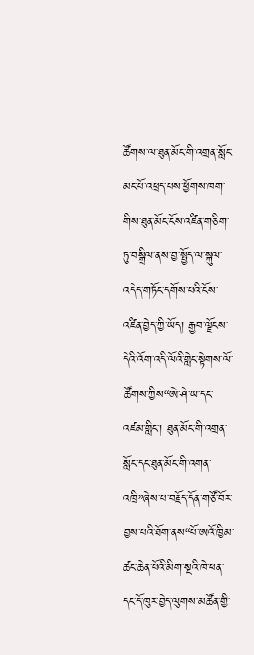ཚོགས་ལ་ཐུན་མོང་གི་འགྲན་སློང་མང་པོ་འཕྲད་པས་ཕྱོགས་ཁག་གིས་ཐུན་མོང་ངོས་འཛིན་གཅིག་ཏུ་བསྒྲིལ་ནས་བྱ་སྤྱོད་ལ་སྐུལ་འདེད་གཏོང་དགོས་པའི་ངོས་འཛིན་བྱེད་ཀྱི་ཡོད། རྒྱབ་ལྗོངས་དེའི་འོག་འདི་ལོའི་གླེང་སྟེགས་ལོ་ཚོགས་ཀྱིས“ཨེ་ཤེ་ཡ་དང་འཛམ་གླིང་། ཐུན་མོང་གི་འགྲན་སློང་དང་ཐུན་མོང་གི་འགན་འཁྲི”ཞེས་པ་བརྗོད་དོན་གཙོ་བོར་བྱས་པའི་ཐོག་ནས“པོ་ཨའོ་ཁྱིམ་ཚང་ཆེན་པོའི་མིག་སྔའི་ཁེ་ཕན་དང་དོ་ཁུར་བྱེད་ལུགས་མཚོན་གྱི་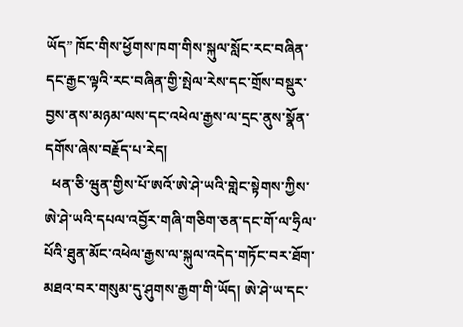ཡོད” ཁོང་གིས་ཕྱོགས་ཁག་གིས་སྐུལ་སློང་རང་བཞིན་དང་རྒྱང་ལྟའི་རང་བཞིན་གྱི་སྤེལ་རེས་དང་གྲོས་བསྡུར་བྱས་ནས་མཉམ་ལས་དང་འཕེལ་རྒྱས་ལ་དྲང་ནུས་སྣོན་དགོས་ཞེས་བརྗོད་པ་རེད།
  ཕན་ཅི་ཝུན་གྱིས་པོ་ཨའོ་ཨེ་ཤེ་ཡའི་གླེང་སྟེགས་ཀྱིས་ཨེ་ཤེ་ཡའི་དཔལ་འབྱོར་གཞི་གཅིག་ཅན་དང་གོ་ལ་ཧྲིལ་པོའི་ཐུན་མོང་འཕེལ་རྒྱས་ལ་སྐུལ་འདེད་གཏོང་བར་ཐོག་མཐའ་བར་གསུམ་དུ་ཤུགས་རྒྱག་གི་ཡོད། ཨེ་ཤེ་ཡ་དང་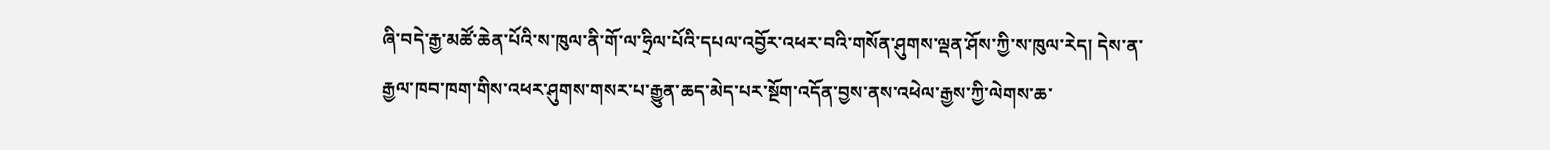ཞི་བདེ་རྒྱ་མཚོ་ཆེན་པོའི་ས་ཁུལ་ནི་གོ་ལ་ཧྲིལ་པོའི་དཔལ་འབྱོར་འཕར་བའི་གསོན་ཤུགས་ལྡན་ཤོས་ཀྱི་ས་ཁུལ་རེད། དེས་ན་རྒྱལ་ཁབ་ཁག་གིས་འཕར་ཤུགས་གསར་པ་རྒྱུན་ཆད་མེད་པར་སྔོག་འདོན་བྱས་ནས་འཕེལ་རྒྱས་ཀྱི་ལེགས་ཆ་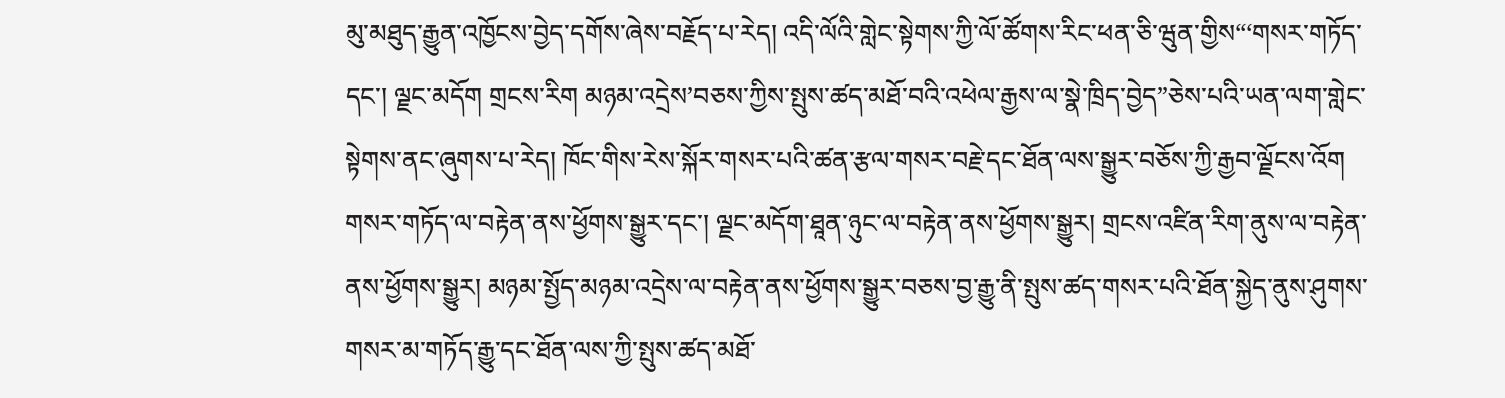མུ་མཐུད་རྒྱུན་འཁྱོངས་བྱེད་དགོས་ཞེས་བརྗོད་པ་རེད། འདི་ལོའི་གླེང་སྟེགས་ཀྱི་ལོ་ཚོགས་རིང་ཕན་ཅི་ཝུན་གྱིས“‘གསར་གཏོད་དང་། ལྗང་མདོག གྲངས་རིག མཉམ་འདྲེས’བཅས་ཀྱིས་སྤུས་ཚད་མཐོ་བའི་འཕེལ་རྒྱས་ལ་སྣེ་ཁྲིད་བྱེད”ཅེས་པའི་ཡན་ལག་གླེང་སྟེགས་ནང་ཞུགས་པ་རེད། ཁོང་གིས་རེས་སྐོར་གསར་པའི་ཚན་རྩལ་གསར་བརྗེ་དང་ཐོན་ལས་སྒྱུར་བཅོས་ཀྱི་རྒྱབ་ལྗོངས་འོག གསར་གཏོད་ལ་བརྟེན་ནས་ཕྱོགས་སྒྱུར་དང་། ལྗང་མདོག་ཐཱན་ཉུང་ལ་བརྟེན་ནས་ཕྱོགས་སྒྱུར། གྲངས་འཛིན་རིག་ནུས་ལ་བརྟེན་ནས་ཕྱོགས་སྒྱུར། མཉམ་སྤྱོད་མཉམ་འདྲེས་ལ་བརྟེན་ནས་ཕྱོགས་སྒྱུར་བཅས་བྱ་རྒྱུ་ནི་སྤུས་ཚད་གསར་པའི་ཐོན་སྐྱེད་ནུས་ཤུགས་གསར་མ་གཏོད་རྒྱུ་དང་ཐོན་ལས་ཀྱི་སྤུས་ཚད་མཐོ་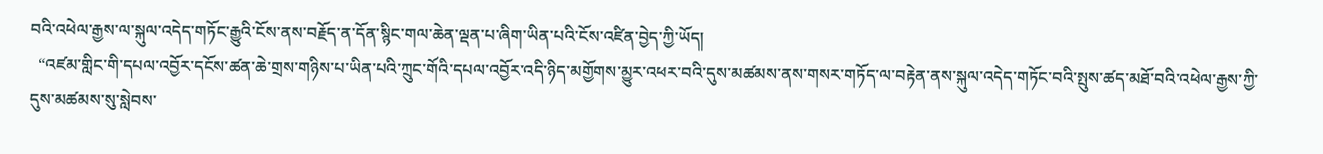བའི་འཕེལ་རྒྱས་ལ་སྐུལ་འདེད་གཏོང་རྒྱུའི་ངོས་ནས་བརྗོད་ན་དོན་སྙིང་གལ་ཆེན་ལྡན་པ་ཞིག་ཡིན་པའི་ངོས་འཛིན་བྱེད་ཀྱི་ཡོད།
  “འཛམ་གླིང་གི་དཔལ་འབྱོར་དངོས་ཚན་ཆེ་གྲས་གཉིས་པ་ཡིན་པའི་ཀྲུང་གོའི་དཔལ་འབྱོར་འདི་ཉིད་མགྱོགས་མྱུར་འཕར་བའི་དུས་མཚམས་ནས་གསར་གཏོད་ལ་བརྟེན་ནས་སྐུལ་འདེད་གཏོང་བའི་སྤུས་ཚད་མཐོ་བའི་འཕེལ་རྒྱས་ཀྱི་དུས་མཚམས་སུ་སླེབས་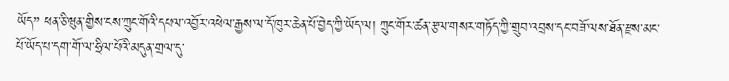ཡོད” ཕན་ཅི་ཝུན་གྱིས་ངས་ཀྲུང་གོའི་དཔལ་འབྱོར་འཕེལ་རྒྱས་ལ་དོ་ཁུར་ཆེན་པོ་བྱེད་ཀྱི་ཡོད་ལ། ཀྲུང་གོར་ཚན་རྩལ་གསར་གཏོད་ཀྱི་གྲུབ་འབྲས་དང་བཟོ་ལས་ཐོན་རྫས་མང་པོ་ཡོད་པ་དག་གོ་ལ་ཧྲིལ་པོའི་མདུན་གྲལ་དུ་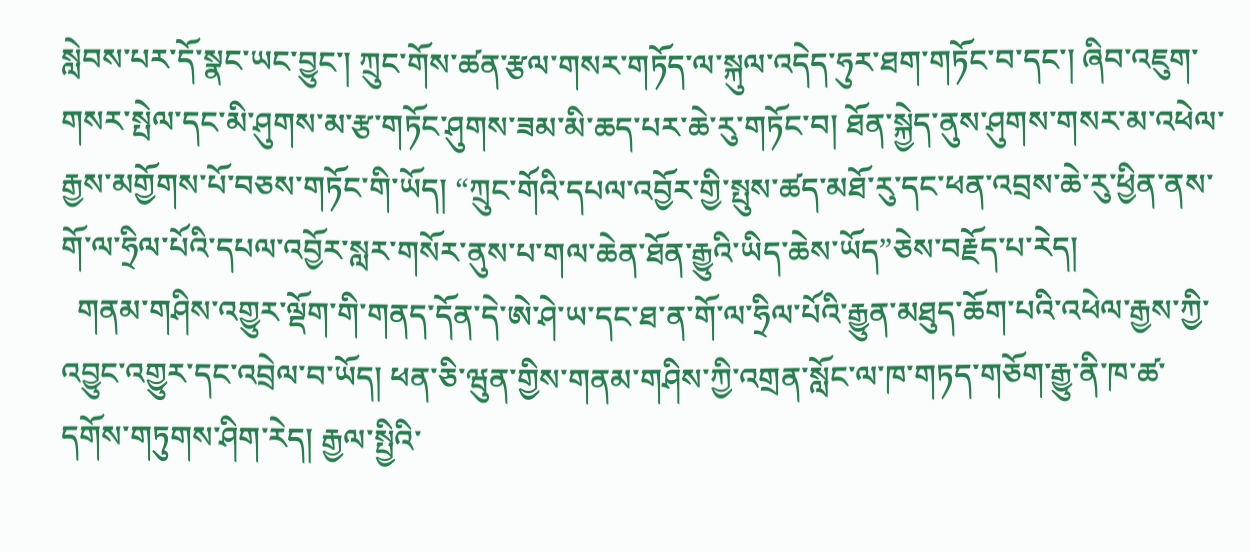སླེབས་པར་དོ་སྣང་ཡང་བྱུང་། ཀྲུང་གོས་ཚན་རྩལ་གསར་གཏོད་ལ་སྐུལ་འདེད་ཧུར་ཐག་གཏོང་བ་དང་། ཞིབ་འཇུག་གསར་སྤེལ་དང་མི་ཤུགས་མ་རྩ་གཏོང་ཤུགས་ཟམ་མི་ཆད་པར་ཆེ་རུ་གཏོང་བ། ཐོན་སྐྱེད་ནུས་ཤུགས་གསར་མ་འཕེལ་རྒྱས་མགྱོགས་པོ་བཅས་གཏོང་གི་ཡོད། “ཀྲུང་གོའི་དཔལ་འབྱོར་གྱི་སྤུས་ཚད་མཐོ་རུ་དང་ཕན་འབྲས་ཆེ་རུ་ཕྱིན་ནས་གོ་ལ་ཧྲིལ་པོའི་དཔལ་འབྱོར་སླར་གསོར་ནུས་པ་གལ་ཆེན་ཐོན་རྒྱུའི་ཡིད་ཆེས་ཡོད”ཅེས་བརྗོད་པ་རེད།
  གནམ་གཤིས་འགྱུར་ལྡོག་གི་གནད་དོན་དེ་ཨེ་ཤེ་ཡ་དང་ཐ་ན་གོ་ལ་ཧྲིལ་པོའི་རྒྱུན་མཐུད་ཆོག་པའི་འཕེལ་རྒྱས་ཀྱི་འབྱུང་འགྱུར་དང་འབྲེལ་བ་ཡོད། ཕན་ཅི་ཝུན་གྱིས་གནམ་གཤིས་ཀྱི་འགྲན་སློང་ལ་ཁ་གཏད་གཅོག་རྒྱུ་ནི་ཁ་ཚ་དགོས་གཏུགས་ཤིག་རེད། རྒྱལ་སྤྱིའི་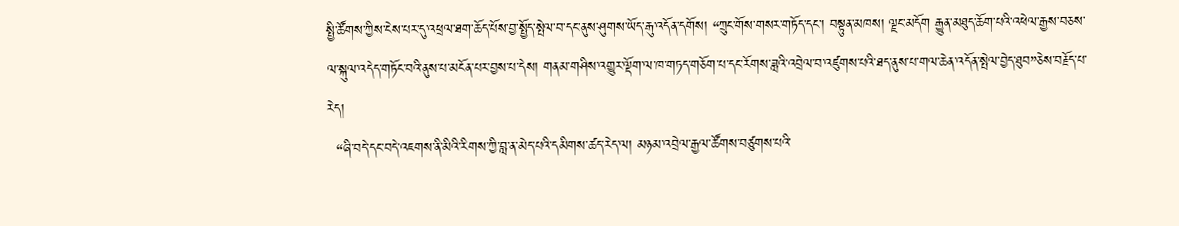སྤྱི་ཚོགས་ཀྱིས་ངེས་པར་དུ་འཕྲལ་ཐག་ཆོད་པོས་བྱ་སྤྱོད་སྤེལ་བ་དང་ནུས་ཤུགས་ཡོད་རྒུ་འདོན་དགོས། “ཀྲུང་གོས་གསར་གཏོད་དང་། བསྟུན་མཁས། ལྗང་མདོག རྒྱུན་མཐུད་ཆོག་པའི་འཕེལ་རྒྱས་བཅས་ལ་སྐུལ་འདེད་གཏོང་བའི་ནུས་པ་མངོན་པར་བྱས་པ་དེས། གནམ་གཤིས་འགྱུར་ལྡོག་ལ་ཁ་གཏད་གཅོག་པ་དང་རོགས་ཟླའི་འབྲེལ་བ་འཛུགས་པའི་ཐད་ནུས་པ་གལ་ཆེན་འདོན་སྤེལ་བྱེད་ཐུབ”ཅེས་བརྗོད་པ་རེད།
  “ཞི་བདེ་དང་བདེ་འཇགས་ནི་མིའི་རིགས་ཀྱི་བླ་ན་མེད་པའི་དམིགས་ཚད་རེད་ལ། མཉམ་འབྲེལ་རྒྱལ་ཚོགས་བཙུགས་པའི་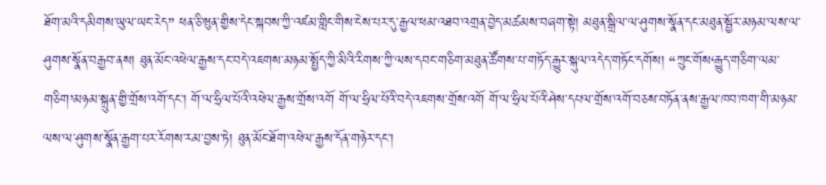ཐོག་མའི་དམིགས་ཡུལ་ཡང་རེད” ཕན་ཅི་ཝུན་གྱིས་དེང་སྐབས་ཀྱི་འཛམ་གླིང་གིས་ངེས་པར་དུ་རྒྱལ་ཕམ་འཐབ་འགྲན་བྱེད་མཚམས་བཞག་སྟེ། མཐུན་སྒྲིལ་ལ་ཤུགས་སྣོན་དང་མཐུན་སྦྱོར་མཉམ་ལས་ལ་ཤུགས་སྣོན་བརྒྱབ་ནས། ཐུན་མོང་འཕེལ་རྒྱས་དང་བདེ་འཇགས་མཉམ་སྤྱོད་ཀྱི་མིའི་རིགས་ཀྱི་ལས་དབང་གཅིག་མཐུན་ཚོགས་པ་གཏོད་རྒྱུར་སྐུལ་འདེད་གཏོང་དགོས། “ཀྲུང་གོས‘རྒྱུད་གཅིག་ལམ་གཅིག’མཉམ་སྐྲུན་གྱི་གྲོས་འགོ་དང་། གོ་ལ་ཧྲིལ་པོའི་འཕེལ་རྒྱས་གྲོས་འགོ གོ་ལ་ཧྲིལ་པོའི་བདེ་འཇགས་གྲོས་འགོ གོ་ལ་ཧྲིལ་པོའི་ཤེས་དཔལ་གྲོས་འགོ་བཅས་བཏོན་ནས་རྒྱལ་ཁབ་ཁག་གི་མཉམ་ལས་ལ་ཤུགས་སྣོན་རྒྱག་པར་རོགས་རམ་བྱས་ཏེ། ཐུན་མོང་ཐོག་འཕེལ་རྒྱས་དོན་གཉེར་དང་།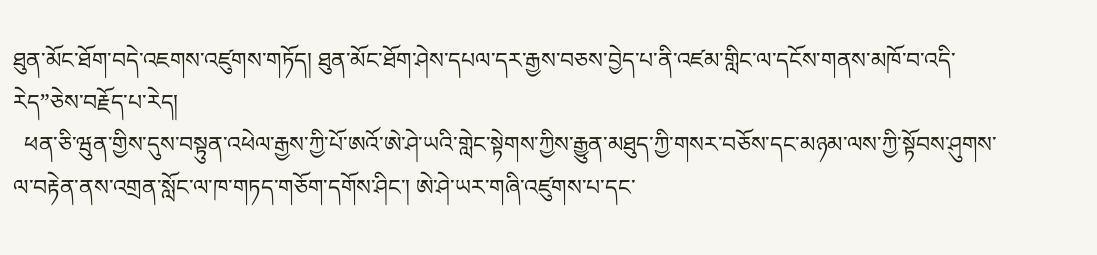ཐུན་མོང་ཐོག་བདེ་འཇགས་འཛུགས་གཏོད། ཐུན་མོང་ཐོག་ཤེས་དཔལ་དར་རྒྱས་བཅས་བྱེད་པ་ནི་འཛམ་གླིང་ལ་དངོས་གནས་མཁོ་བ་འདི་རེད”ཅེས་བརྗོད་པ་རེད།
  ཕན་ཅི་ཝུན་གྱིས་དུས་བསྟུན་འཕེལ་རྒྱས་ཀྱི་པོ་ཨའོ་ཨེ་ཤེ་ཡའི་གླེང་སྟེགས་ཀྱིས་རྒྱུན་མཐུད་ཀྱི་གསར་བཅོས་དང་མཉམ་ལས་ཀྱི་སྟོབས་ཤུགས་ལ་བརྟེན་ནས་འགྲན་སློང་ལ་ཁ་གཏད་གཅོག་དགོས་ཤིང་། ཨེ་ཤེ་ཡར་གཞི་འཛུགས་པ་དང་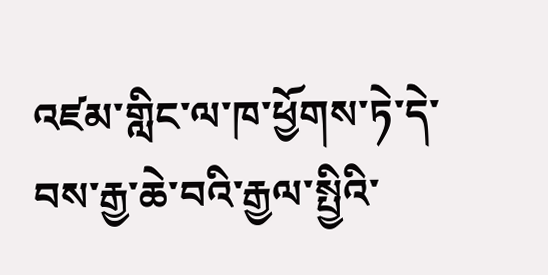འཛམ་གླིང་ལ་ཁ་ཕྱོགས་ཏེ་དེ་བས་རྒྱ་ཆེ་བའི་རྒྱལ་སྤྱིའི་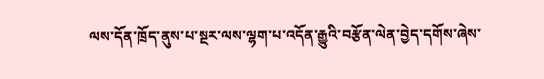ལས་དོན་ཁྲོད་ནུས་པ་སྔར་ལས་ལྷག་པ་འདོན་རྒྱུའི་བརྩོན་ལེན་བྱེད་དགོས་ཞེས་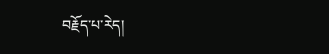བརྗོད་པ་རེད།